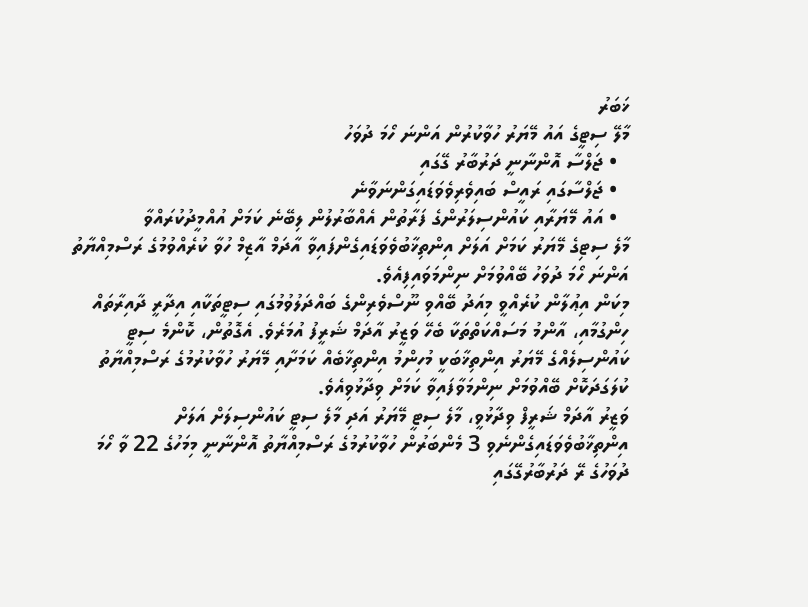ޚަބަރު
މާލޭ ސިޓީގެ އައު މޭޔަރު ހުވާކުރުން އަންނަ ހޯމަ ދުވަހު
  • ޖަލްސާ އޮންނާނީ ދަރުބާރު ގޭގައި
  • ޖަލްސާގައި ރައީސް ބައިވެރިވެވަޑައިގަންނަވާނެ
  • އައު މޭޔަރާއި ކައުންސިލަރުންގެ ފަރާތުން އެއްބާރުލުން ލިބޭނެ ކަމަށް އުއްމީދުކުރައްވާ
މާލެ ސިޓިގެ މޭޔަރު ކަމަށް އަލަށް އިންތިޚާބުވެވަޑައިގެންފައިވާ އާދަމް އާޒިމް ހުވާ ކުރެއްވުމުގެ ރަސްމިއްޔާތު އަންނަ ހޯމަ ދުވަހު ބޭއްވުމަށް ނިންމަވައިފިއެވެ.
މިކަން އިޢުލާން ކުރެއްވީ މިއަދު ބޭއްވި ނޫސްވެރިންގެ ބައްދަލުވުމުގައި ސިޓީތަކާއި އިދާރީ ދާއިރާތައް ހިންގުމާއި، އާންމު މަސައްކަތްތަކާ ބެހޭ ވަޒީރު އާދަމް ޝަރީފު އުމަރެވެ. އެގޮތުން، ކޮންމެ ސިޓީ ކައުންސިލެއްގެ މޭޔަރު އިންތިޚާބަކީ މުހިންމު އިންތިޚާބެއް ކަމަށާއި މޭޔަރު ހުވާކުރުމުގެ ރަސްމިއްޔާތު ކުލަގަދަކޮށް ބޭއްވުމަށް ނިންމަވާފައިވާ ކަމަށް ވިދާޅުވިއެވެ.
ވަޒީރު އާދަމް ޝަރީފް ވިދާޅުވީ، މާލެ ސިޓީ މޭޔަރު އަދި މާލެ ސިޓީ ކައުންސިލަށް އަލަށް އިންތިޚާބުވެވަޑައިގެންނެވި 3 މެންބަރުން ހުވާކުރުމުގެ ރަސްމިއްޔާތު އޮންނާނީ މިމަހުގެ 22 ވާ ހޯމަ ދުވަހުގެ ރޭ ދަރުބާރުގޭގައި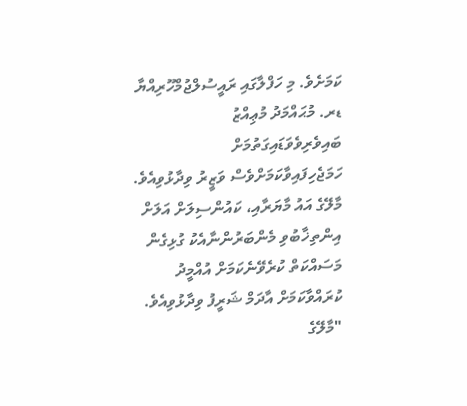ކަމަށެވެ. މި ހަފްލާގައި ރައީސުލްޖުމްހޫރިއްޔާ ޑރ. މުޙައްމަދު މުޢިއްޒު ބައިވެރިވެވަޑައިގަތުމަށް ހަމަޖެހިފައިވާކަމަށްވެސް ވަޒީރު ވިދާޅުވިއެވެ.
މާލޭގެ އައު މާޔަރާއި، ކައުންސިލަށް އަލަށް އިންތިޚާބުވި މެންބަރުންނާއެކު ގުޅިގެން މަސައްކަތް ކުރެވޭނެކަމަށް އުއްމީދު ކުރައްވާކަމަށް އާދަމް ޝަރީފު ވިދާޅުވިއެވެ.
"މާލޭގެ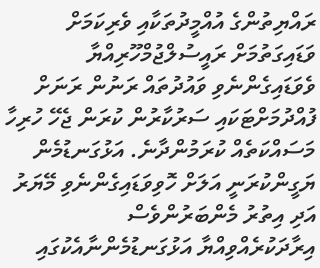ރައްޔިތުންގެ އުއްމީދުތަކާއި ވެރިކަމަށް ވަޑައިގަތުމަށް ރައީސުލްޖުމްހޫރިއްޔާ ވެވަޑައިގެންނެވި ވައުދުތައް ރަނުން ރަނަށް ފުއްދުމަށްޓަކައި ސަރުކާރުން ކުރަން ޖެހޭ ހުރިހާ މަސައްކަތެއް ކުރަމުންދާނެ. އަޅުގަނޑުމެން ޔަގީންކުރަނީ އަލަށް ހޮވިވަޑައިގެންނެވި މޭޔަރު އަދި އިތުރު މެންބަރުންވެސް އިރާދަކުރެއްވިއްޔާ އަޅުގަނޑުމެންނާއެކުގައި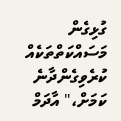ގުޅިގެން މަސައްކަތްތަކެއް ކުރެވިގެންދާނެ ކަމަށް،" އާދަމް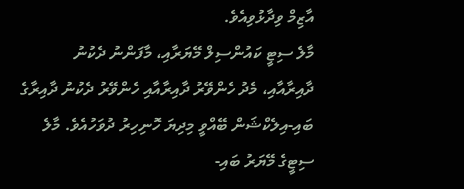އާޒިމް ވިދާޅުވިއެވެ.
މާލެ ސިޓީ ކައުންސިލް މޭޔަރާއި، މާފަންނު ދެކުނު ދާއިރާއާއި، މެދު ހެންވޭރު ދާއިރާއާއި ހެންވޭރު ދެކުނު ދާއިރާގެ ބައި-އިލެކްޝަން ބޭއްވީ މިދިޔަ ހޮނިހިރު ދުވަހުއެވެ. މާލެ ސިޓީގެ މޭޔަރު ބައި-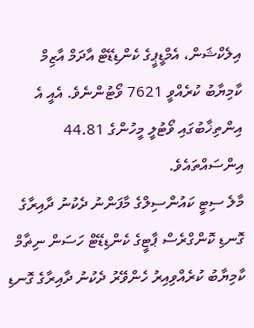އިލެކްޝަން، އެމްޑީޕީގެ ކެންޑިޑޭޓް އާދަމް އާޒިމް ކާމިޔާބު ކުރެއްވީ 7621 ވޯޓުންނެވެ. އެއީ އެ އިންތިޚާބުގައި ވޯޓުލީ މީހުންގެ 44.81 އިންސައްތައެވެ.
މާލެ ސިޓީ ކައުންސިލްގެ މާފަންނު ދެކުނު ދާއިރާގެ ގޮނޑި ކޮންގްރެސް ޕާޓީގެ ކެންޑިޑޭޓް ހަސަން ނިޡާމް ކާމިޔާބު ކުރެއްވިއިރު ހެންވޭރު ދެކުނު ދާއިރާގެ ގޮނޑި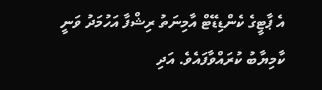އެ ޕާޓީގެ ކެންޑިޑޭޓް އާމިނަތު ރިޝްފާ އަހުމަދު ވަނީ ކާމިޔާބު ކުރައްވާފައެވެ. އަދި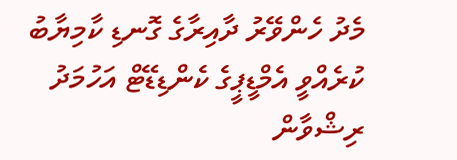މެދު ހެންވޭރު ދާއިރާގެ ގޮނޑި ކާމިޔާބު ކުރެއްވީ އެމްޑީޕީގެ ކެންޑިޑޭޓް އަހުމަދު ރިޝްވާން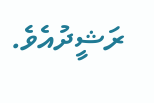ރަޝީދުއެވެ.